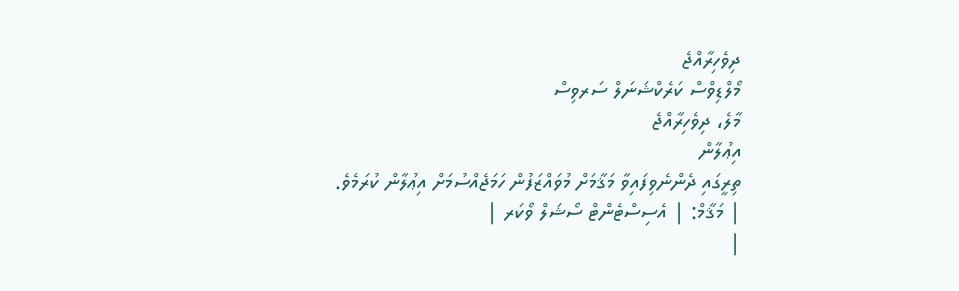ދިވެހިރާއްޖެ
މޯލްޑިވްސް ކަރެކްޝަނަލް ސަރވިސް
މާލެ، ދިވެހިރާއްޖެ
އިޢުލާން
ތިރީގައި ދެންނެވިފައިވާ މަޤާމަށް މުވައްޒަފުން ހަމަޖެއްސުމަށް އިޢުލާން ކުރަމެވެ.
| މަޤާމް: | އެސިސްޓެންޓް ސޯޝަލް ވޯކަރ |
|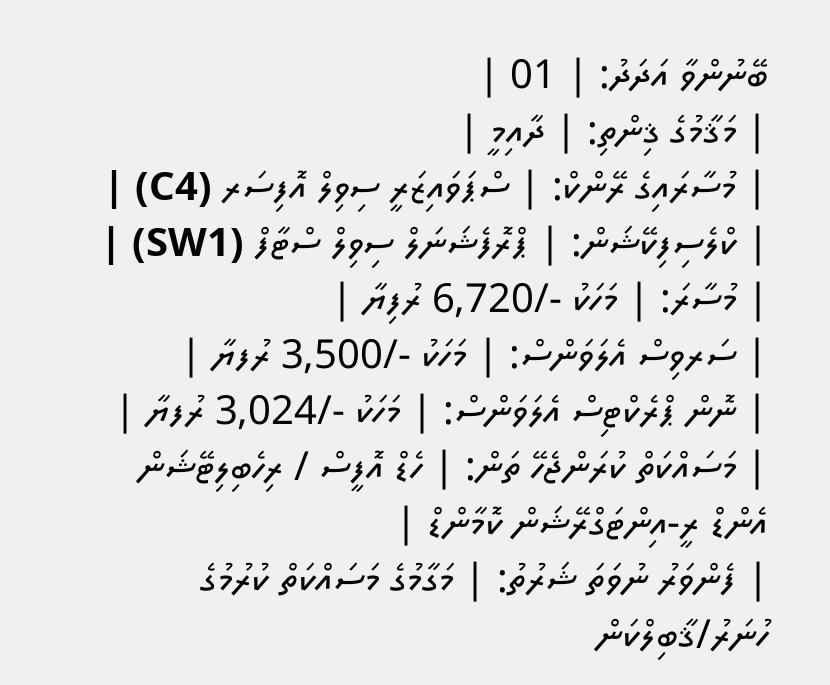ބޭނުންވާ އަދަދު: | 01 |
| މަޤާމުގެ ޤިންތި: | ދާއިމީ |
| މުސާރައިގެ ރޭންކް: | ސްޕަވައިޒަރީ ސިވިލް އޮފިސަރ (C4) |
| ކްލެސިފިކޭޝަން: | ޕްރޮފެޝަނަލް ސިވިލް ސްޓާފް (SW1) |
| މުސާރަ: | މަހަކު -/6,720 ރުފިޔާ |
| ސަރވިސް އެލަވަންސް: | މަހަކު -/3,500 ރުފޔާ |
| ނޮން ޕްރެކްޓިސް އެލަވަންސް: | މަހަކު -/3,024 ރުފޔާ |
| މަސައްކަތް ކުރަންޖެހޭ ތަން: | ހެޑް އޮފީސް / ރިހެބިލިޓޭޝަން އެންޑް ރީ-އިންޓަގްރޭޝަން ކޮމާންޑް |
| ފެންވަރު ނުވަތަ ޝަރުތު: | މަގާމުގެ މަސައްކަތް ކުރުމުގެ ހުނަރު/ޤާބިލްކަން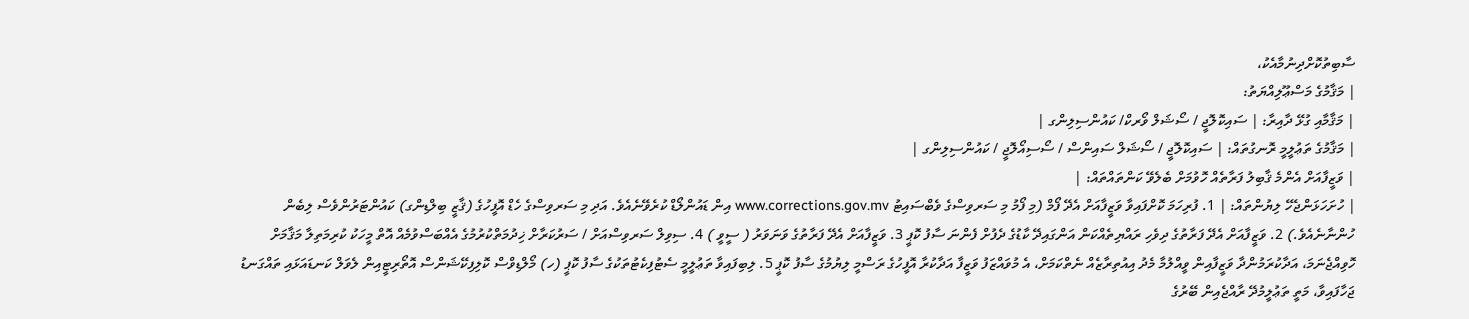ސާބިތުކޮށްދިނުމާއެކު،
| މަޤާމުގެ މަސްޢޫލިއްޔަތު:
| މަޤާމާއި ގުޅޭ ދާއިރާ: | ސައިކޮލޮޖީ / ސޯޝަލް ވޯރކް/ ކައުންސިލިންގ |
| މަޤާމުގެ ތަޢުލީމީ ރޮނގުތައް: | ސައިކޮލޮޖީ / ސޯޝަލް ސައިންސް / ސޯސިއޯލޮޖީ / ކައުންސިލިންގ |
| ވަޒީފާއަށް އެންމެ ޤާބިލު ފަރާތެއް ހޮވުމަށް ބެލެވޭ ކަންތައްތައް: |
| ހުށަހަޅަންޖެހޭ ލިޔުންތައް: | 1. ފުރިހަމަ ކޮށްފައިވާ ވަޒީފާއަށް އެދޭ ފޯމް (މި ފޯމު މި ސަރވިސްގެ ވެބްސައިޓު www.corrections.gov.mv އިން ޑައުންލޯޑް ކުރެވޭނެއެވެ. އަދި މި ސަރވިސްގެ ހެޑް އޮފީހުގެ (ޤާޒީ ބިލްޑިންގ) ކައުންޓަރުންވެސް ލިބެން ހުންނާނެއެވެ.) 2. ވަޒީފާއަށް އެދޭ ފަރާތުގެ ދިވެހި ރައްޔިތެއްކަން އަންގައިދޭ ކާޑުގެ ދެފުށް ފެންނަ ސާފު ކޮޕީ 3. ވަޒީފާއަށް އެދޭ ފަރާތުގެ ވަނަވަރު ( ސީވީ ) 4. ސިވިލް ސަރވިސްއަށް / ސަރުކަރާށް ޚިދުމަތްކުރުމުގެ އެއްބަސްވުމެއް އޮތް މީހަކު ކުރިމަތިލާ މަޤާމަށް ހޮވިއްޖެނަމަ، އަދާކުރަމުންދާ ވަޒީފާއިން ވީއްލުމާ މެދު އިއުތިރާޒެއް ނެތްކަމަށް، އެ މުވައްޒަފު ވަޒީފާ އަދާކުރާ އޮފީހުގެ ރަސްމީ ލިޔުމުގެ ސާފު ކޮޕީ 5. ލިބިފައިވާ ތަޢުލީމީ ސެޓުފިކެޓުތަކުގެ ސާފު ކޮޕީ (ހ) މޯލްޑިވްސް ކޮލިފިކޭޝަންސް އޮތޯރިޓީއިން ލެވަލް ކަނޑައަޅައި ތައްގަނޑު ޖަހާފައިވާ، މަތީ ތަޢުލީމުދޭ ރާއްޖެއިން ބޭރުގެ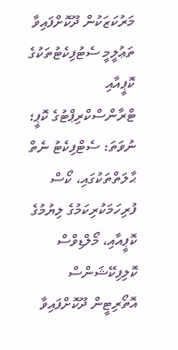މަރުކަޒަކުން ދޫކޮށްފައިވާ ތަޢުލީމީ ސެޓުފިކެޓުތަކުގެ ކޮޕީއާއި ޓްރާންސްކްރިޕްޓުގެ ކޮޕީ؛ ނުވަތަ: ސެޓްފިކެޓު ނެތް ޙާލަތްތަކުގައި، ކޯސް ފުރިހަމަކުރިކަމުގެ ލިޔުމުގެ ކޮޕީއާއި، މޯލްޑިވްސް ކޮލިފިކޭޝަންސް އޮތޯރިޓީން ދޫކޮށްފައިވާ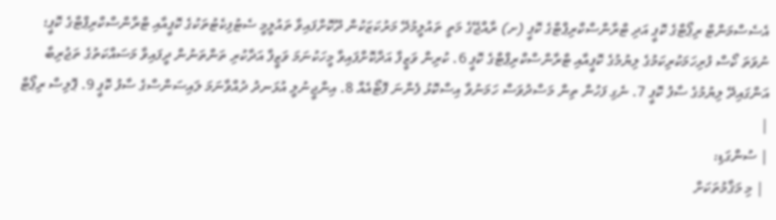އެސެސްމަންޓް ރިޕޯޓްގެ ކޮޕީ އަދި ޓްރާންސްކްރިޕްޓްގެ ކޮޕީ (ށ) ރާއްޖޭގެ މަތީ ތައުލީމުދޭ މަރުކަޒަކުން ދޫކޮށްފައިވާ ތައުލީމީ ސެޓުފިކެޓުތަކުގެ ކޮޕީއާއި ޓްރާންސްކްރިޕްޓްގެ ކޮޕީ؛ ނުވަތަ ކޯސް ފުރިހަމަކުރިކަމުގެ ލިޔުމުގެ ކޮޕީއާއި ޓްރާންސްކްރިޕްޓްގެ ކޮޕީ 6. ކުރިން ވަޒީފާ އަދާކޮށްފައިވާ މީހަކުނަމަ ވަޒީފާ އަދާކުރި ތަންތަނުން ދީފައިވާ މަސައްކަތުގެ ތަޖުރިބާ އަންގައިދޭ ލިޔުމުގެ ސާފު ކޮޕީ 7. ނެގި ފަހުން ތިން މަސްދުވަސް ހަމަނުވާ އިސްކޮޅު ފެންނަ ފޮޓޯއެއް 8. އިންޖީނުލީ އުޅަނދު ދުއްވާނަމަ ލައިސަންސްގެ ސާފު ކޮޕީ 9. ޕޮލިސް ރިޕޯޓް |
| ސުންގަޑި:
 | މި މަޤާމުތަކަށް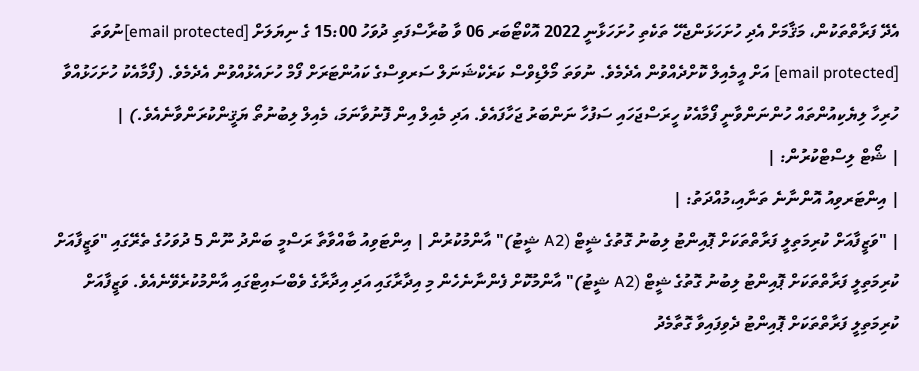އެދޭ ފަރާތްތަކުން، މަޤާމަށް އެދި ހުށަހަޅަންޖެހޭ ތަކެތި ހުށަހަޅާނީ 2022 އޮކްޓޯބަރ 06 ވާ ބުރާސްފަތި ދުވަހު 15:00 ގެ ނިޔަލަށް [email protected]ނުވަތަ [email protected] އަށް އީމެއިލް ކޮށްދެއްވުން އެދެމެވެ. ނުވަތަ މޯލްޑިވްސް ކަރެކްޝަނަލް ސަރވިސްގެ ކައުންޓަރަށް ފޯމް ހުށައެޅުއްވުން އެދެމެވެ. (ފޯމާއެކު ހުށަހަޅުއްވާ ހުރިހާ ލިޔެކިއުންތައް ހުންނަންވާނީ ފޯމާއެކު ހީރަސްޖަހައި ސަފުހާ ނަންބަރު ޖަހާފައެވެ. އަދި މެއިލް އިން ފޮނުވާނަމަ، މެއިލް ލިބުނުތޯ ޔަޤީންކުރަންވާނެއެވެ.) |
| ޝޯޓް ލިސްޓްކުރުން: |
| އިންޓަރވިއު އޮންނާނެ ތަނާއި،މުއްދަތު: |
| "ވަޒީފާއަށް ކުރިމަތިލީ ފަރާތްތަކަށް ޕޮއިންޓު ލިބުނު ގޮތުގެ ޝީޓް (A2 ޝީޓު)" އާންމުކުރުން | އިންޓަވިއު ބާއްވާތާ ރަސްމީ ބަންދު ނޫން 5 ދުވަހުގެ ތެރޭގައި "ވަޒީފާއަށް ކުރިމަތިލީ ފަރާތްތަކަށް ޕޮއިންޓު ލިބުނު ގޮތުގެ ޝީޓް (A2 ޝީޓު)" އާންމުކޮށް ފެންނާނެހެން މި އިދާރާގައި އަދި އިދާރާގެ ވެބްސައިޓްގައި އާންމުކުރެވޭނެއެވެ. ވަޒީފާއަށް ކުރިމަތިލީ ފަރާތްތަކަށް ޕޮއިންޓު ދެވިފައިވާ ގޮތާމެދު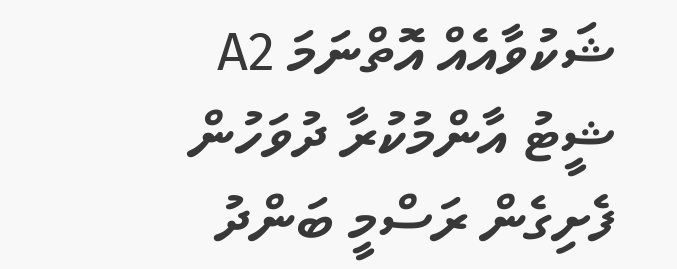ޝަކުވާއެއް އޮތްނަމަ A2 ޝީޓު އާންމުކުރާ ދުވަހުން ފެށިގެން ރަސްމީ ބަންދު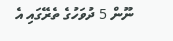ނޫން 5 ދުވަހުގެ ތެރޭގައި އެ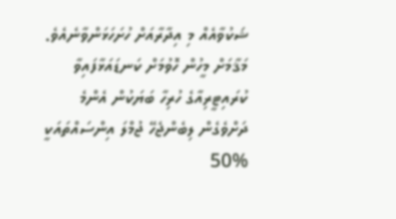ޝަކުވާއެއް މި އިދާރާއަށް ހުށަހަޅަންވާނެއެވެ. މަޤާމަށް މީހުން ހޮވުމަށް ކަނޑައަޅާފައިވާ ކުރައިޓީރިއާގެ ހުރިހާ ބަޔަކުން އެންމެ ދަށްވެގެން ލިބެންޖެހޭ ޖުމްލަ އިންސައްތައަކީ %50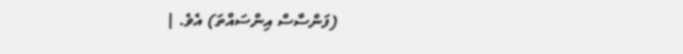(ފަންސާސް އިންސައްތަ) އެވެ. |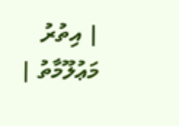| އިތުރު މަޢުލޫމާތު |